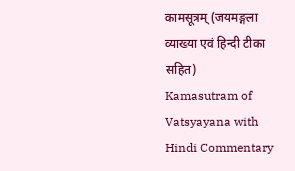कामसूत्रम् (जयमङ्गला व्याख्या एवं हिन्दी टीका सहित)
Kamasutram of Vatsyayana with Hindi Commentary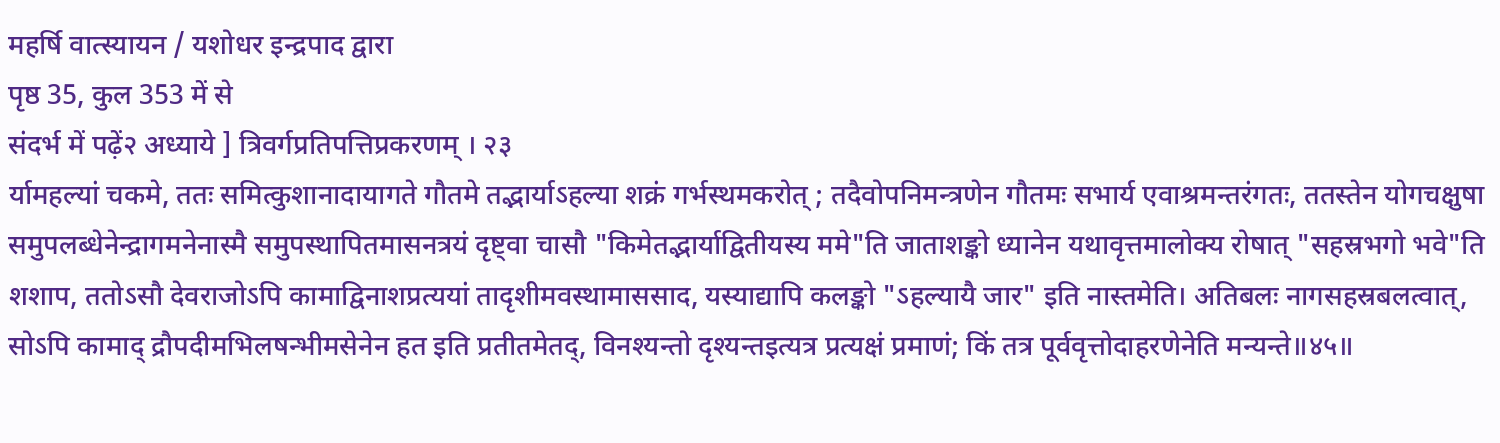महर्षि वात्स्यायन / यशोधर इन्द्रपाद द्वारा
पृष्ठ 35, कुल 353 में से
संदर्भ में पढ़ें२ अध्याये ] त्रिवर्गप्रतिपत्तिप्रकरणम् । २३
र्यामहल्यां चकमे, ततः समित्कुशानादायागते गौतमे तद्भार्याऽहल्या शक्रं गर्भस्थमकरोत् ; तदैवोपनिमन्त्रणेन गौतमः सभार्य एवाश्रमन्तरंगतः, ततस्तेन योगचक्षुषा समुपलब्धेनेन्द्रागमनेनास्मै समुपस्थापितमासनत्रयं दृष्ट्वा चासौ "किमेतद्भार्याद्वितीयस्य ममे"ति जाताशङ्को ध्यानेन यथावृत्तमालोक्य रोषात् "सहस्रभगो भवे"ति शशाप, ततोऽसौ देवराजोऽपि कामाद्विनाशप्रत्ययां तादृशीमवस्थामाससाद, यस्याद्यापि कलङ्को "ऽहल्यायै जार" इति नास्तमेति। अतिबलः नागसहस्रबलत्वात्, सोऽपि कामाद् द्रौपदीमभिलषन्भीमसेनेन हत इति प्रतीतमेतद्, विनश्यन्तो दृश्यन्तइत्यत्र प्रत्यक्षं प्रमाणं; किं तत्र पूर्ववृत्तोदाहरणेनेति मन्यन्ते॥४५॥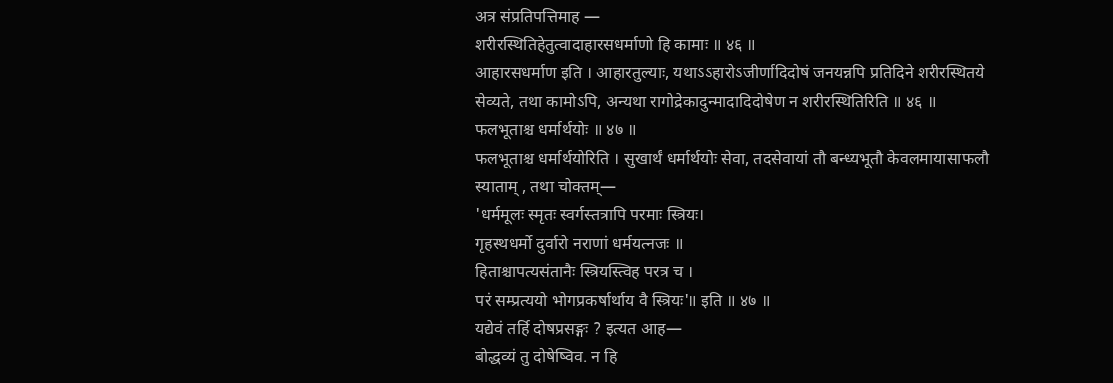अत्र संप्रतिपत्तिमाह —
शरीरस्थितिहेतुत्वादाहारसधर्माणो हि कामाः ॥ ४६ ॥
आहारसधर्माण इति । आहारतुल्याः, यथाऽऽहारोऽजीर्णादिदोषं जनयन्नपि प्रतिदिने शरीरस्थितये सेव्यते, तथा कामोऽपि, अन्यथा रागोद्रेकादुन्मादादिदोषेण न शरीरस्थितिरिति ॥ ४६ ॥
फलभूताश्च धर्मार्थयोः ॥ ४७ ॥
फलभूताश्च धर्मार्थयोरिति । सुखार्थं धर्मार्थयोः सेवा, तदसेवायां तौ बन्ध्यभूतौ केवलमायासाफलौ स्याताम् , तथा चोक्तम्—
'धर्ममूलः स्मृतः स्वर्गस्तत्रापि परमाः स्त्रियः।
गृहस्थधर्मो दुर्वारो नराणां धर्मयत्नजः ॥
हिताश्चापत्यसंतानैः स्त्रियस्त्विह परत्र च ।
परं सम्प्रत्ययो भोगप्रकर्षार्थाय वै स्त्रियः'॥ इति ॥ ४७ ॥
यद्येवं तर्हि दोषप्रसङ्गः ? इत्यत आह—
बोद्धव्यं तु दोषेष्विव. न हि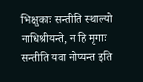भिक्षुकाः सन्तीति स्थाल्यो नाधिश्रीयन्ते, न हि मृगाः सन्तीति यवा नोप्यन्त इति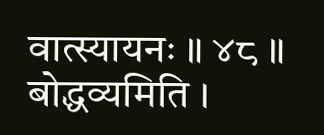वात्स्यायनः ॥ ४८ ॥
बोद्धव्यमिति ।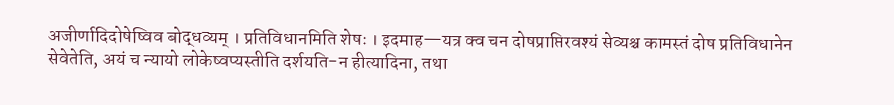अजीर्णादिदोषेष्विव बोद्धव्यम् । प्रतिविधानमिति शेषः । इदमाह—यत्र क्व चन दोषप्राप्तिरवश्यं सेव्यश्च कामस्तं दोष प्रतिविधानेन सेवेतेति, अयं च न्यायो लोकेष्वप्यस्तीति दर्शयति-न हीत्यादिना, तथा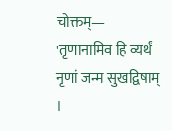चोक्तम्—
'तृणानामिव हि व्यर्थं नृणां जन्म सुखद्विषाम् ।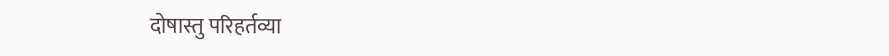दोषास्तु परिहर्तव्या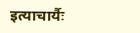इत्याचार्यैः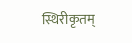स्थिरीकृतम्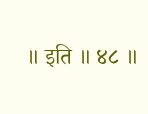॥ इति ॥ ४८ ॥